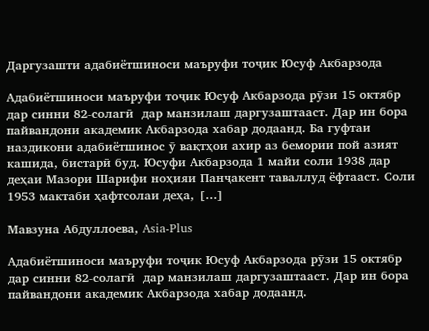Даргузашти адабиётшиноси маъруфи тоҷик Юсуф Акбарзода

Адабиётшиноси маъруфи тоҷик Юсуф Акбарзода рӯзи 15 октябр дар синни 82-солагӣ  дар манзилаш даргузаштааст. Дар ин бора пайвандони академик Акбарзода хабар додаанд. Ба гуфтаи наздикони адабиётшинос ӯ вақтҳои ахир аз бемории пой азият кашида, бистарӣ буд. Юсуфи Акбарзода 1 майи соли 1938 дар деҳаи Мазори Шарифи ноҳияи Панҷакент таваллуд ёфтааст. Соли 1953 мактаби ҳафтсолаи деҳа, […]

Мавзуна Абдуллоева, Asia-Plus

Адабиётшиноси маъруфи тоҷик Юсуф Акбарзода рӯзи 15 октябр дар синни 82-солагӣ  дар манзилаш даргузаштааст. Дар ин бора пайвандони академик Акбарзода хабар додаанд.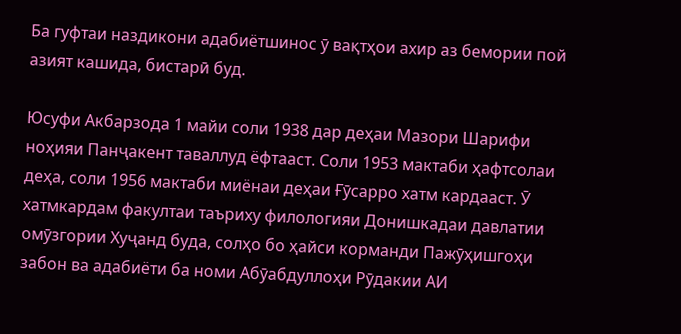Ба гуфтаи наздикони адабиётшинос ӯ вақтҳои ахир аз бемории пой азият кашида, бистарӣ буд.

Юсуфи Акбарзода 1 майи соли 1938 дар деҳаи Мазори Шарифи ноҳияи Панҷакент таваллуд ёфтааст. Соли 1953 мактаби ҳафтсолаи деҳа, соли 1956 мактаби миёнаи деҳаи Ғӯсарро хатм кардааст. Ӯ хатмкардам факултаи таъриху филологияи Донишкадаи давлатии омӯзгории Хуҷанд буда, солҳо бо ҳайси корманди Пажӯҳишгоҳи забон ва адабиёти ба номи Абӯабдуллоҳи Рӯдакии АИ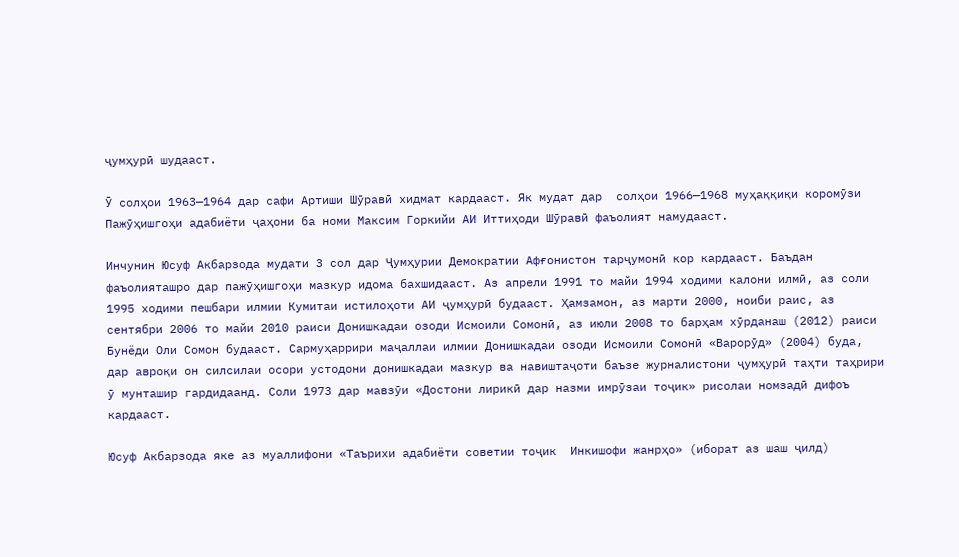ҷумҳурӣ шудааст.

Ӯ солҳои 1963—1964 дар сафи Артиши Шӯравӣ хидмат кардааст. Як мудат дар  солҳои 1966—1968 муҳаққиқи коромӯзи Пажӯҳишгоҳи адабиёти ҷаҳони ба номи Максим Горкийи АИ Иттиҳоди Шӯравӣ фаъолият намудааст.

Инчунин Юсуф Акбарзода мудати 3 сол дар Ҷумҳурии Демократии Афғонистон тарҷумонӣ кор кардааст. Баъдан фаъолияташро дар пажӯҳишгоҳи мазкур идома бахшидааст. Аз апрели 1991 то майи 1994 ходими калони илмӣ, аз соли 1995 ходими пешбари илмии Кумитаи истилоҳоти АИ ҷумҳурӣ будааст. Ҳамзамон, аз марти 2000, ноиби раис, аз сентябри 2006 то майи 2010 раиси Донишкадаи озоди Исмоили Сомонӣ, аз июли 2008 то барҳам хӯрданаш (2012) раиси Бунёди Оли Сомон будааст. Сармуҳаррири маҷаллаи илмии Донишкадаи озоди Исмоили Сомонӣ «Варорӯд» (2004) буда, дар авроқи он силсилаи осори устодони донишкадаи мазкур ва навиштаҷоти баъзе журналистони ҷумҳурӣ таҳти таҳрири ӯ мунташир гардидаанд. Соли 1973 дар мавзӯи «Достони лирикӣ дар назми имрӯзаи тоҷик» рисолаи номзадӣ дифоъ кардааст.

Юсуф Акбарзода яке аз муаллифони «Таърихи адабиёти советии тоҷик  Инкишофи жанрҳо» (иборат аз шаш ҷилд)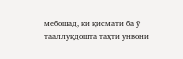мебошад, ки қисмати ба ӯ тааллуқдошта таҳти унвони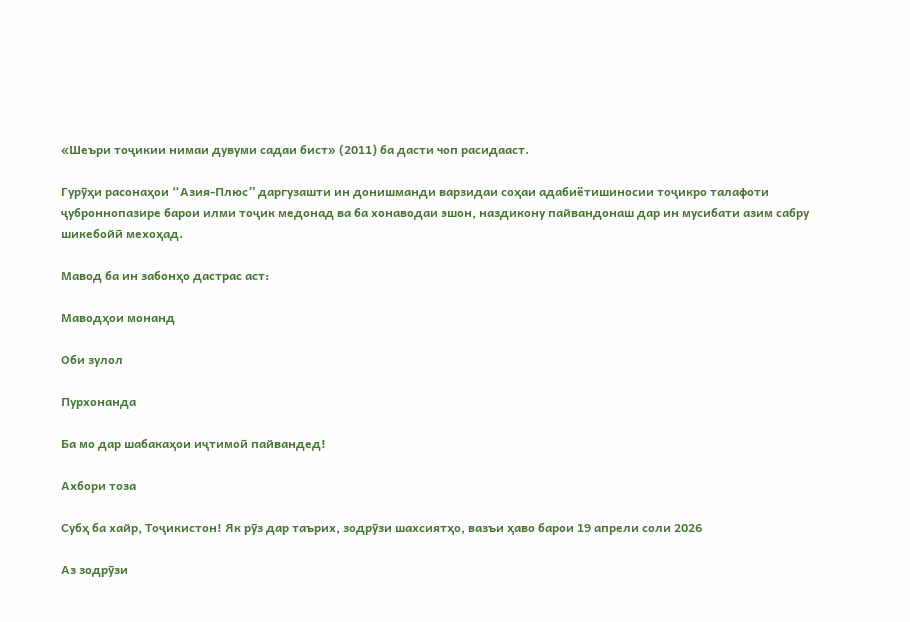«Шеъри тоҷикии нимаи дувуми садаи бист» (2011) ба дасти чоп расидааст.

Гурӯҳи расонаҳои “Азия-Плюс” даргузашти ин донишманди варзидаи соҳаи адабиётишиносии тоҷикро талафоти ҷуброннопазире барои илми тоҷик медонад ва ба хонаводаи эшон, наздикону пайвандонаш дар ин мусибати азим сабру шикебойӣ мехоҳад.

Мавод ба ин забонҳо дастрас аст:

Маводҳои монанд

Оби зулол

Пурхонанда

Ба мо дар шабакаҳои иҷтимоӣ пайвандед!

Ахбори тоза

Субҳ ба хайр, Тоҷикистон! Як рӯз дар таърих, зодрӯзи шахсиятҳо, вазъи ҳаво барои 19 апрели соли 2026

Аз зодрӯзи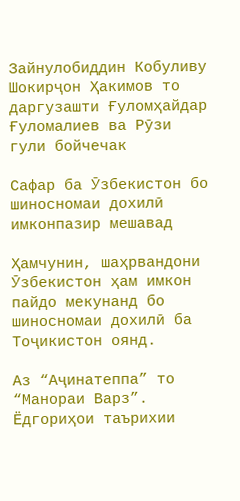Зайнулобиддин Кобуливу Шокирҷон Ҳакимов то даргузашти Ғуломҳайдар Ғуломалиев ва Рӯзи гули бойчечак

Сафар ба Ӯзбекистон бо шиносномаи дохилӣ имконпазир мешавад

Ҳамчунин, шаҳрвандони Ӯзбекистон ҳам имкон пайдо мекунанд бо шиносномаи дохилӣ ба Тоҷикистон оянд.

Аз “Аҷинатеппа” то “Манораи Варз”. Ёдгориҳои таърихии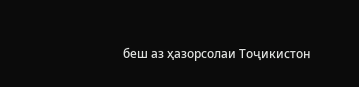беш аз ҳазорсолаи Тоҷикистон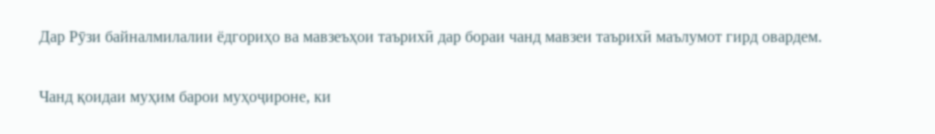Дар Рӯзи байналмилалии ёдгориҳо ва мавзеъҳои таърихӣ дар бораи чанд мавзеи таърихӣ маълумот гирд овардем.

Чанд қоидаи муҳим барои муҳоҷироне, ки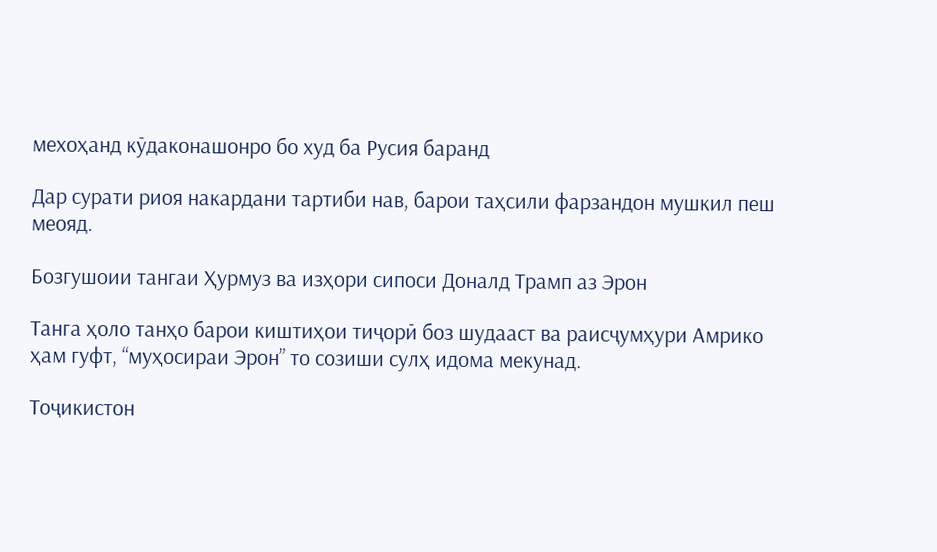мехоҳанд кӯдаконашонро бо худ ба Русия баранд

Дар сурати риоя накардани тартиби нав, барои таҳсили фарзандон мушкил пеш меояд.

Бозгушоии тангаи Ҳурмуз ва изҳори сипоси Доналд Трамп аз Эрон

Танга ҳоло танҳо барои киштиҳои тиҷорӣ боз шудааст ва раисҷумҳури Амрико ҳам гуфт, “муҳосираи Эрон” то созиши сулҳ идома мекунад.

Тоҷикистон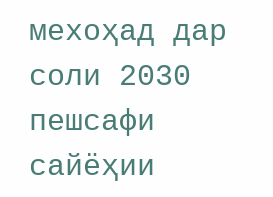мехоҳад дар соли 2030 пешсафи сайёҳии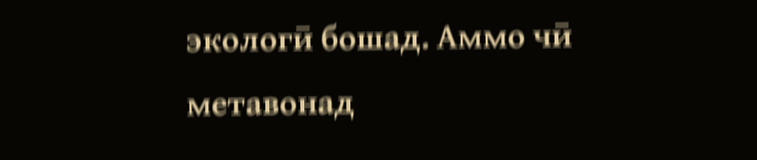экологӣ бошад. Аммо чӣ метавонад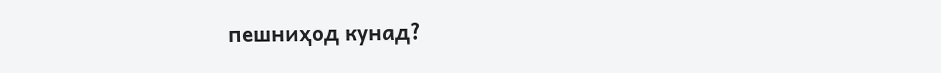пешниҳод кунад?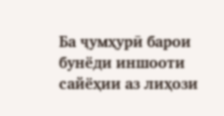Ба ҷумҳурӣ барои бунёди иншооти сайёҳии аз лиҳози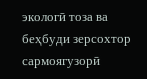экологӣ тоза ва беҳбуди зерсохтор сармоягузорӣ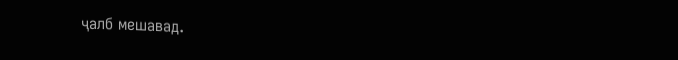ҷалб мешавад.